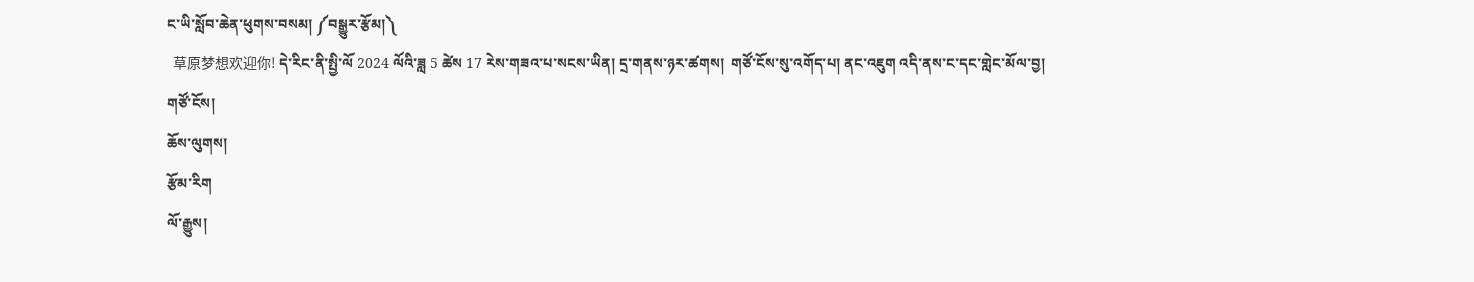ང་ཡི་སློབ་ཆེན་ཕུགས་བསམ། ༼བསྒྱུར་རྩོམ།༽
  草原梦想欢迎你! དེ་རིང་ནི་སྤྱི་ལོ 2024 ལོའི་ཟླ 5 ཚེས 17 རེས་གཟའ་པ་སངས་ཡིན། དྲ་གནས་ཉར་ཚགས།  གཙོ་ངོས་སུ་འགོད་པ། ནང་འཇུག འདི་ནས་ང་དང་གླེང་མོལ་བྱ།
གཙོ་ངོས།
ཆོས་ལུགས།
རྩོམ་རིག
ལོ་རྒྱུས།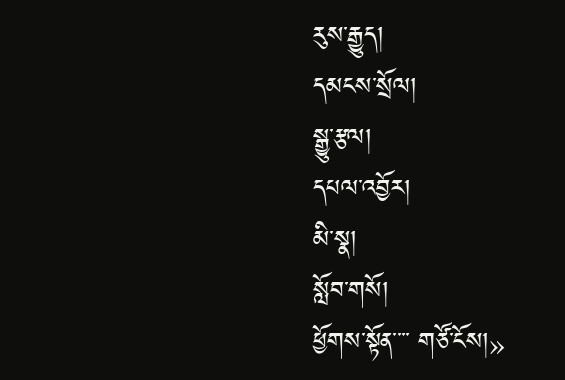རུས་རྒྱུད།
དམངས་སྲོལ།
སྒྱུ་རྩལ།
དཔལ་འབྱོར།
མི་སྣ།
སློབ་གསོ།
ཕྱོགས་སྟོན་་་་ གཙོ་ངོས།»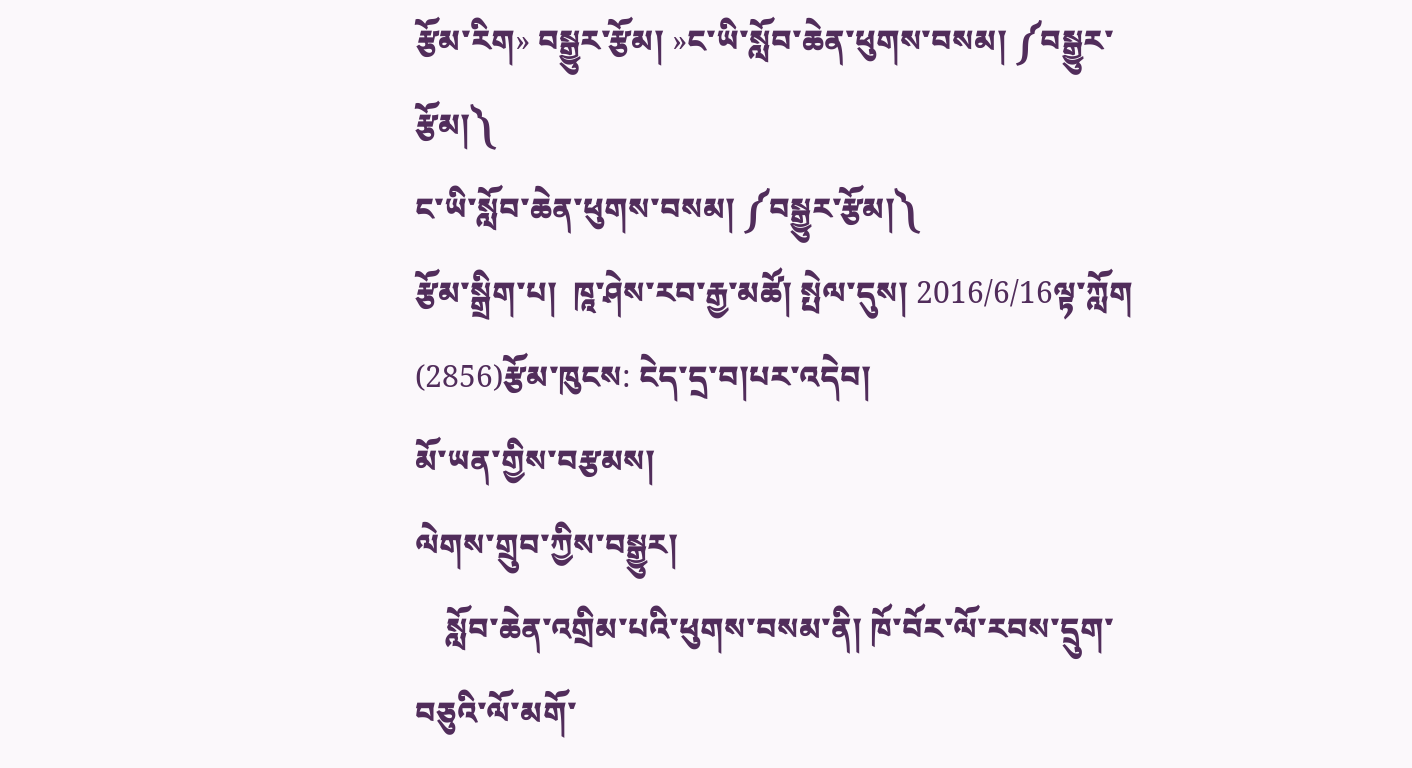རྩོམ་རིག» བསྒྱུར་རྩོམ། »ང་ཡི་སློབ་ཆེན་ཕུགས་བསམ། ༼བསྒྱུར་རྩོམ།༽
ང་ཡི་སློབ་ཆེན་ཕུགས་བསམ། ༼བསྒྱུར་རྩོམ།༽
རྩོམ་སྒྲིག་པ།  ཁཱ་ཤེས་རབ་རྒྱ་མཚོ། སྤེལ་དུས། 2016/6/16ལྟ་ཀློག (2856)རྩོམ་ཁུངས: ངེད་དྲ་བ།པར་འདེབ།
མོ་ཡན་གྱིས་བརྩམས།
ལེགས་གྲུབ་ཀྱིས་བསྒྱུར།
    སློབ་ཆེན་འགྲིམ་པའི་ཕུགས་བསམ་ནི། ཁོ་བོར་ལོ་རབས་དྲུག་བཅུའི་ལོ་མགོ་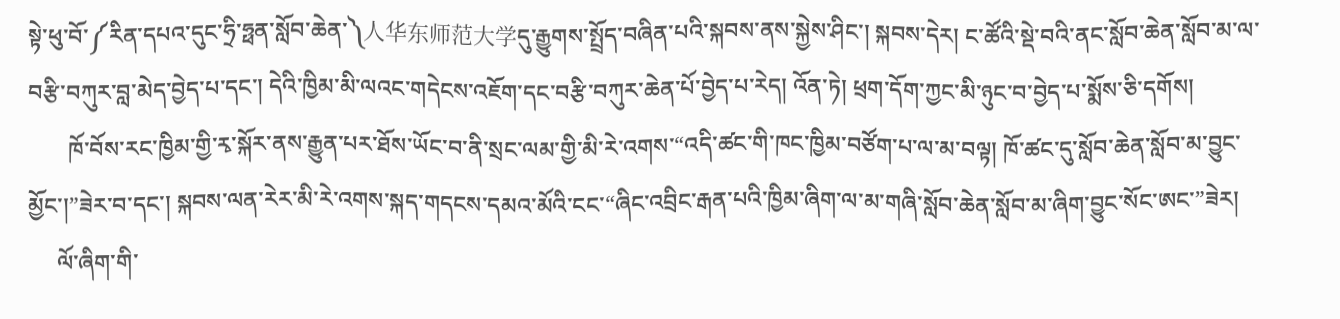སྟེ་ཕུ་བོ་༼རིན་དཔའ་དུང་ཧྲི་ཧྥན་སློབ་ཆེན་༽人华东师范大学དུ་རྒྱུགས་སྤྲོད་བཞིན་པའི་སྐབས་ནས་སྐྱེས་ཤིང་། སྐབས་དེར། ང་ཚོའི་སྡེ་བའི་ནང་སློབ་ཆེན་སློབ་མ་ལ་བརྩི་བཀུར་བླ་མེད་བྱེད་པ་དང་། དེའི་ཁྱིམ་མི་ལའང་གདེངས་འཇོག་དང་བརྩི་བཀུར་ཆེན་པོ་བྱེད་པ་རེད། འོན་ཏེ། ཕྲག་དོག་ཀྱང་མི་ཉུང་བ་བྱེད་པ་སྨོས་ཅི་དགོས།
       ཁོ་བོས་རང་ཁྱིམ་གྱི་རྭ་སྐོར་ནས་རྒྱུན་པར་ཐོས་ཡོང་བ་ནི་སྲང་ལམ་གྱི་མི་རེ་འགས་“འདི་ཚང་གི་ཁང་ཁྱིམ་བཙོག་པ་ལ་མ་བལྟ། ཁོ་ཚང་དུ་སློབ་ཆེན་སློབ་མ་བྱུང་མྱོང་།”ཟེར་བ་དང་། སྐབས་ལན་རེར་མི་རེ་འགས་སྐད་གདངས་དམའ་མོའི་ངང་“ཞིང་འབྲིང་རྒན་པའི་ཁྱིམ་ཞིག་ལ་མ་གཞི་སློབ་ཆེན་སློབ་མ་ཞིག་བྱུང་སོང་ཨང་”ཟེར།
     ལོ་ཞིག་གི་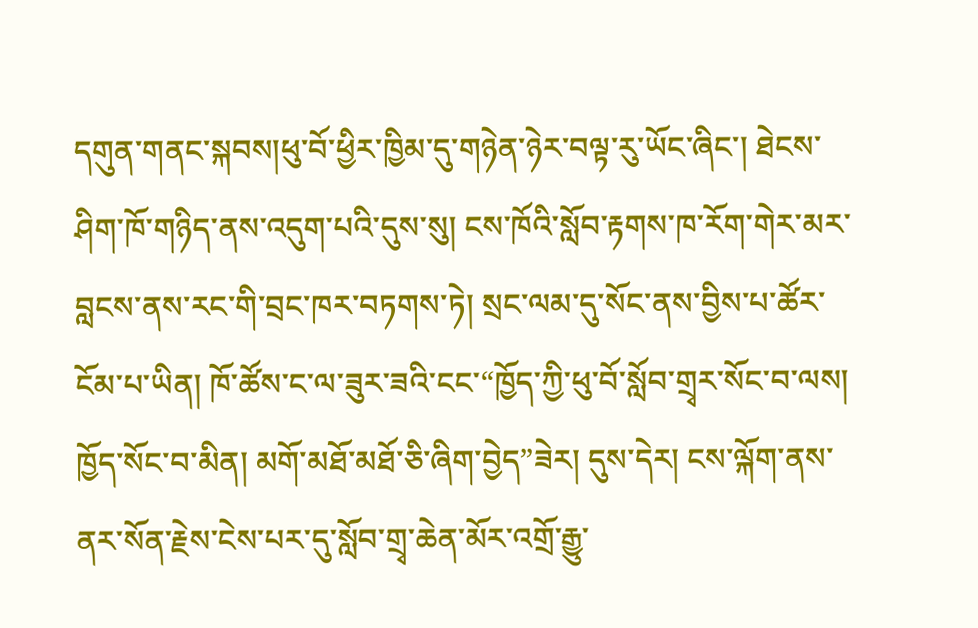དགུན་གནང་སྐབས།ཕུ་བོ་ཕྱིར་ཁྱིམ་དུ་གཉེན་ཉེར་བལྟ་རུ་ཡོང་ཞིང་། ཐེངས་ཤིག་ཁོ་གཉིད་ནས་འདུག་པའི་དུས་སུ། ངས་ཁོའི་སློབ་རྟགས་ཁ་རོག་གེར་མར་བླངས་ནས་རང་གི་བྲང་ཁར་བཏགས་ཏེ། སྲང་ལམ་དུ་སོང་ནས་བྱིས་པ་ཚོར་ངོམ་པ་ཡིན། ཁོ་ཚོས་ང་ལ་ཟུར་ཟའི་ངང་“ཁྱོད་ཀྱི་ཕུ་བོ་སློབ་གྲྭར་སོང་བ་ལས། ཁྱོད་སོང་བ་མིན། མགོ་མཐོ་མཐོ་ཅི་ཞིག་བྱེད”ཟེར། དུས་དེར། ངས་ལྐོག་ནས་ ནར་སོན་རྗེས་ངེས་པར་དུ་སློབ་གྲྭ་ཆེན་མོར་འགྲོ་རྒྱུ་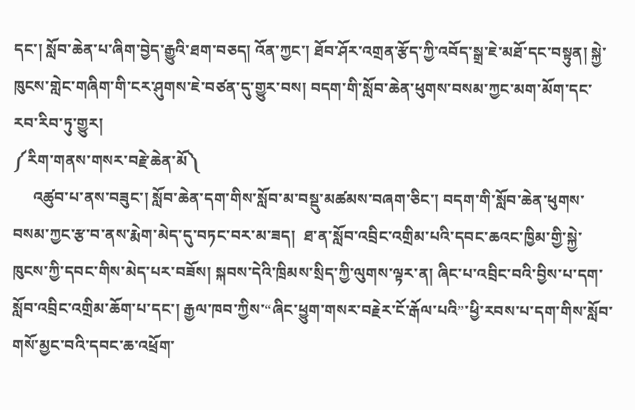དང་། སློབ་ཆེན་པ་ཞིག་བྱེད་རྒྱུའི་ཐག་བཅད། འོན་ཀྱང་། ཐོབ་ཤོར་འགྲན་རྩོད་ཀྱི་འབོད་སྒྲ་ཇེ་མཐོ་དང་བསྟུན། སྐྱེ་ཁུངས་གླེང་གཞིག་གི་ངར་ཤུགས་ཇེ་བཙན་དུ་གྱུར་བས། བདག་གི་སློབ་ཆེན་ཕུགས་བསམ་ཀྱང་མག་མོག་དང་རབ་རིབ་ཏུ་གྱུར།
༼རིག་གནས་གསར་བརྗེ་ཆེན་མོ༽
     འཚུབ་པ་ནས་བཟུང་། སློབ་ཆེན་དག་གིས་སློབ་མ་བསྡུ་མཚམས་བཞག་ཅིང་། བདག་གི་སློབ་ཆེན་ཕུགས་བསམ་ཀྱང་རྩ་བ་ནས་རྨེག་མེད་དུ་བཏང་བར་མ་ཟད།  ཐ་ན་སློབ་འབྲིང་འགྲིམ་པའི་དབང་ཆའང་ཁྱིམ་གྱི་སྐྱེ་ཁུངས་ཀྱི་དབང་གིས་མེད་པར་བཟོས། སྐབས་དེའི་ཁྲིམས་སྲིད་ཀྱི་ལུགས་ལྟར་ན། ཞིང་པ་འབྲིང་བའི་བྱིས་པ་དག་སློབ་འབྲིང་འགྲིམ་ཆོག་པ་དང་། རྒྱལ་ཁབ་ཀྱིས་“ཞིང་ཕྱུག་གསར་བརྗེར་ངོ་རྒོལ་པའི”་ཕྱི་རབས་པ་དག་གིས་སློབ་གསོ་མྱང་བའི་དབང་ཆ་འཕྲོག་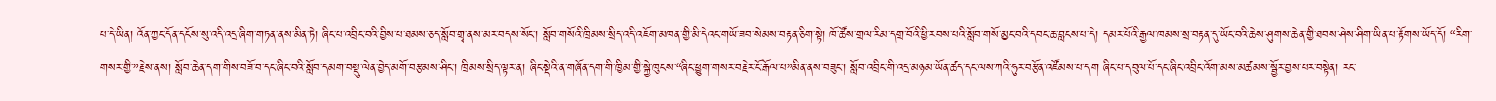པ་དེ་ཡིན། འོན་ཀྱང་དོན་དངོས་སུ་འདི་འདྲ་ཞིག་གཏན་ནས་མིན་ཏེ། ཞིང་པ་འབྲིང་བའི་བྱིས་པ་ཐམས་ཅད་སློབ་གྲྭ་ནས་མར་བདས་སོང་། སློབ་གསོའི་ཁྲིམས་སྲིད་འདི་འཇོག་མཁན་གྱི་མི་དེའང་གཡོ་ཟབ་སེམས་བརྟན་ཅིག་སྟེ། ཁོ་ཚོས་གྲལ་རིམ་དགྲ་བོའི་ཕྱི་རབས་པའི་སློབ་གསོ་མྱང་བའི་དབང་ཆ་བླངས་པ་དེ། དམར་པོའི་རྒྱལ་ཁམས་སྲ་བརྟན་དུ་ཡོང་བའི་ཆེས་ཤུགས་ཆེན་གྱི་ཐབས་ཤེས་ཤིག་ཡིན་པ་རྟོགས་ཡོད་དོ། “རིག་གསར་གྱི་”རྗེས་ནས། སློབ་ཆེན་དག་གིས་བཟོ་བ་དང་ཞིང་བའི་སློབ་དམག་བསྡུ་ལེན་བྱེད་མགོ་བརྩམས་ཤིང་། ཁྲིམས་སྲིད་ལྟར་ན། ཞིང་སྡེའི་ན་གཞོན་དག་གི་ཁྱིམ་གྱི་སྐྱེ་ཁུངས་“ཞིང་ཕྱུག་གསར་བརྗེར་ངོ་རྒོལ་པ”མིན་ནས་བཟུང་། སློབ་འབྲིང་གི་འདྲ་མཉམ་ཡོན་ཚད་དང་ལས་ཀའི་ཧུར་བརྩོན་འཛོམས་པ་དག ཞིང་པ་དབུལ་པོ་དང་ཞིང་འབྲིང་འོག་མས་མཚམས་སྦྱོར་བྱས་པར་བསྟེན། རང་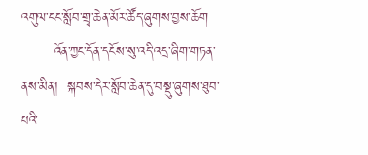འགུལ་ངང་སློབ་གྲྭ་ཆེན་མོར་ཚོད་ཞུགས་བྱས་ཆོག
       འོན་ཀྱང་དོན་དངོས་སུ་འདི་འདྲ་ཞིག་གཏན་ནས་མིན།  སྐབས་དེར་སློབ་ཆེན་དུ་བསྡུ་ཞུགས་ཐུབ་པའི་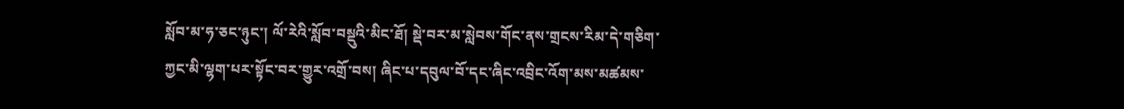སློབ་མ་ཧ་ཅང་ཉུང་། ལོ་རེའི་སློབ་བསྡུའི་མིང་ཐོ། སྡེ་བར་མ་སླེབས་གོང་ནས་གྲངས་རིམ་དེ་གཅིག་ཀྱང་མི་ལྷག་པར་སྟོང་བར་གྱུར་འགྲོ་བས། ཞིང་པ་དབུལ་བོ་དང་ཞིང་འབྲིང་འོག་མས་མཚམས་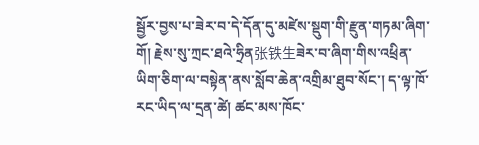སྦྱོར་བྱས་པ་ཟེར་བ་དེ་དོན་དུ་མཛེས་སྡུག་གི་རྫུན་གཏམ་ཞིག་གོ། རྗེས་སུ་ཀྲང་ཐའེ་ཧྲིན张铁生ཟེར་བ་ཞིག་གིས་འཕྲིན་ཡིག་ཅིག་ལ་བསྟེན་ནས་སློབ་ཆེན་འགྲིམ་ཐུབ་སོང་། ད་ལྟ་ཁོ་རང་ཡིད་ལ་དྲན་ཚེ། ཚང་མས་ཁོང་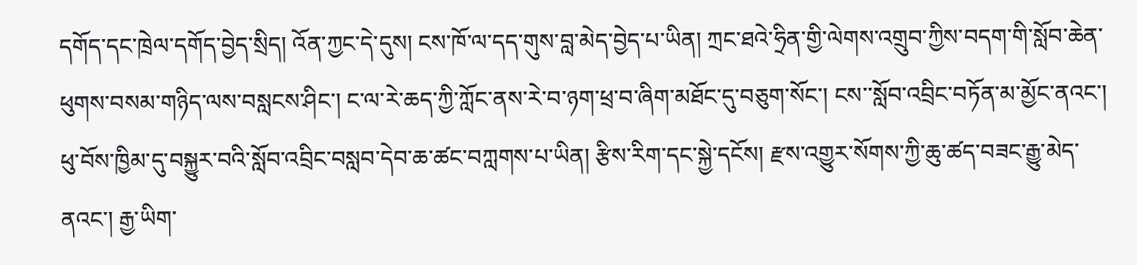དགོད་དང་ཁྲེལ་དགོད་བྱེད་སྲིད། འོན་ཀྱང་དེ་དུས། ངས་ཁོ་ལ་དད་གུས་བླ་མེད་བྱེད་པ་ཡིན། ཀྲང་ཐའེ་ཧྲིན་གྱི་ལེགས་འགྲུབ་ཀྱིས་བདག་གི་སློབ་ཆེན་ཕུགས་བསམ་གཉིད་ལས་བསླངས་ཤིང་། ང་ལ་རེ་ཆད་ཀྱི་ཀློང་ནས་རེ་བ་ཉག་ཕྲ་བ་ཞིག་མཐོང་དུ་བཅུག་སོང་། ངས་་སློབ་འབྲིང་བཏོན་མ་མྱོང་ནའང་། ཕུ་བོས་ཁྱིམ་དུ་བསྐྱུར་བའི་སློབ་འབྲིང་བསླབ་དེབ་ཆ་ཚང་བཀླགས་པ་ཡིན། རྩིས་རིག་དང་སྐྱེ་དངོས། རྫས་འགྱུར་སོགས་ཀྱི་ཆུ་ཚད་བཟང་རྒྱུ་མེད་ནའང་། རྒྱ་ཡིག་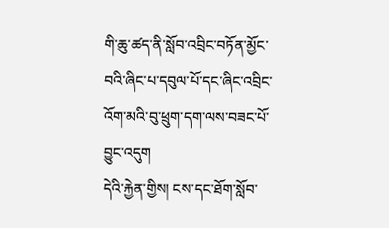གི་ཆུ་ཚད་ནི་སློབ་འབྲིང་བཏོན་མྱོང་བའི་ཞིང་པ་དབུལ་པོ་དང་ཞིང་འབྲིང་འོག་མའི་བུ་ཕྲུག་དག་ལས་བཟང་པོ་བྱུང་འདུག
དེའི་རྐྱེན་གྱིས། ངས་དང་ཐོག་སློབ་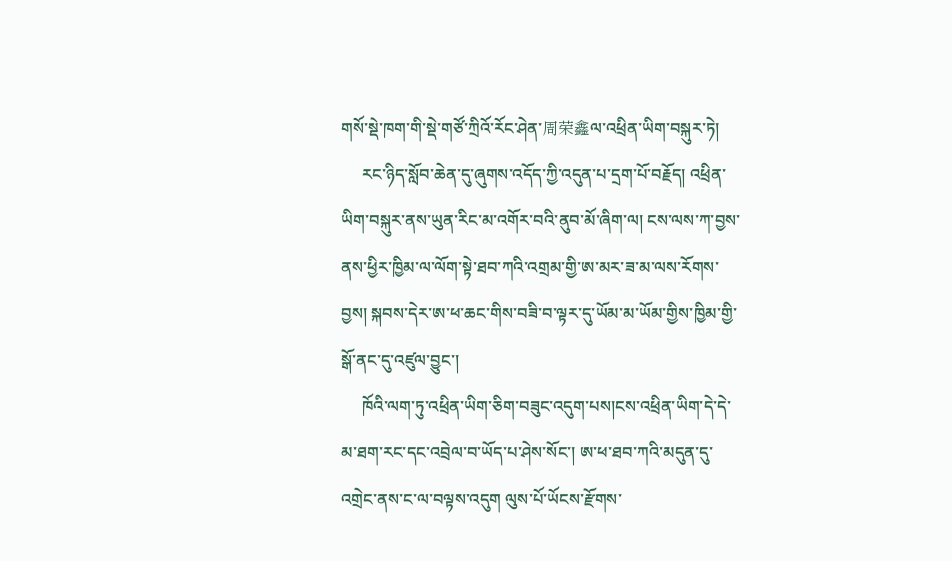གསོ་སྡེ་ཁག་གི་སྡེ་གཙོ་ཀྲིའོ་རོང་ཤེན་周荣鑫ལ་འཕྲིན་ཡིག་བསྐུར་ཏེ།
     རང་ཉིད་སློབ་ཆེན་དུ་ཞུགས་འདོད་ཀྱི་འདུན་པ་དྲག་པོ་བརྗོད། འཕྲིན་ཡིག་བསྐུར་ནས་ཡུན་རིང་མ་འགོར་བའི་ནུབ་མོ་ཞིག་ལ། ངས་ལས་ཀ་བྱས་ནས་ཕྱིར་ཁྱིམ་ལ་ལོག་སྟེ་ཐབ་ཀའི་འགྲམ་གྱི་ཨ་མར་ཟ་མ་ལས་རོགས་བྱས། སྐབས་དེར་ཨ་ཕ་ཆང་གིས་བཟི་བ་ལྟར་དུ་ཡོམ་མ་ཡོམ་གྱིས་ཁྱིམ་གྱི་སྒོ་ནང་དུ་འཛུལ་བྱུང་།
     ཁོའི་ལག་ཏུ་འཕྲིན་ཡིག་ཅིག་བཟུང་འདུག་པས།ངས་འཕྲིན་ཡིག་དེ་དེ་མ་ཐག་རང་དང་འབྲེལ་བ་ཡོད་པ་ཤེས་སོང་། ཨ་ཕ་ཐབ་ཀའི་མདུན་དུ་འགྲེང་ནས་ང་ལ་བལྟས་འདུག ལུས་པོ་ཡོངས་རྫོགས་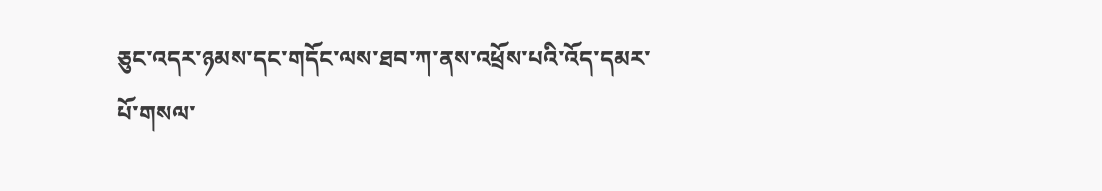ཅུང་འདར་ཉམས་དང་གདོང་ལས་ཐབ་ཀ་ནས་འཕྲོས་པའི་འོད་དམར་པོ་གསལ་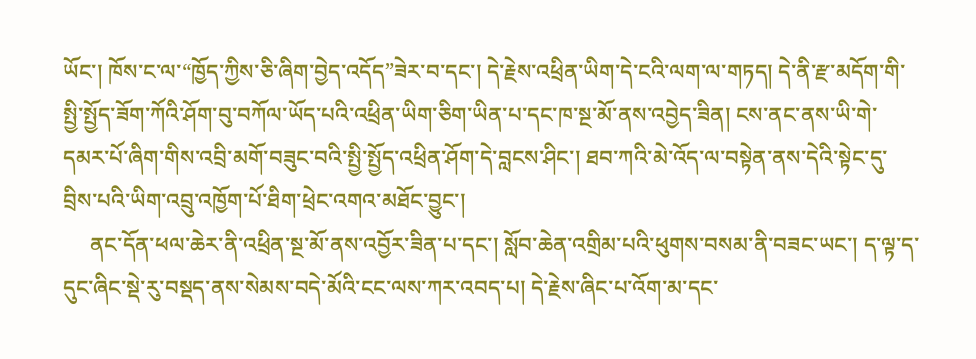ཡོང་། ཁོས་ང་ལ་“ཁྱོད་ཀྱིས་ཅི་ཞིག་བྱེད་འདོད”ཟེར་བ་དང་། དེ་རྗེས་འཕྲིན་ཡིག་དེ་ངའི་ལག་ལ་གཏད། དེ་ནི་རྫ་མདོག་གི་སྤྱི་སྤྱོད་ཟོག་ཀོའི་ཤོག་བུ་བཀོལ་ཡོད་པའི་འཕྲིན་ཡིག་ཅིག་ཡིན་པ་དང་ཁ་སྔ་མོ་ནས་འབྱེད་ཟིན། ངས་ནང་ནས་ཡི་གེ་དམར་པོ་ཞིག་གིས་འབྲི་མགོ་བཟུང་བའི་སྤྱི་སྤྱོད་འཕྲིན་ཤོག་དེ་བླངས་ཤིང་། ཐབ་ཀའི་མེ་འོད་ལ་བསྟེན་ནས་དེའི་སྟེང་དུ་བྲིས་པའི་ཡིག་འབྲུ་འཁྱོག་པོ་ཐིག་ཕྲེང་འགའ་མཐོང་བྱུང་།
     ནང་དོན་ཕལ་ཆེར་ནི་འཕྲིན་སྔ་མོ་ནས་འབྱོར་ཟིན་པ་དང་། སློབ་ཆེན་འགྲིམ་པའི་ཕུགས་བསམ་ནི་བཟང་ཡང་། ད་ལྟ་ད་དུང་ཞིང་སྡེ་རུ་བསྡད་ནས་སེམས་བདེ་མོའི་ངང་ལས་ཀར་འབད་པ། དེ་རྗེས་ཞིང་པ་འོག་མ་དང་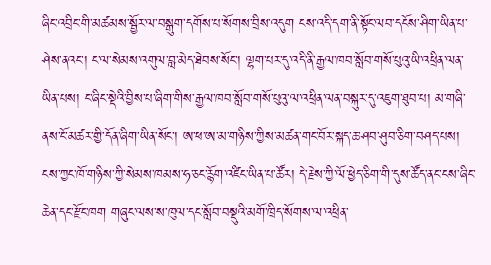ཞིང་འབྲིང་གི་མཚམས་སྦྱོར་ལ་བསྒུག་དགོས་པ་སོགས་བྲིས་འདུག ངས་འདི་དག་ནི་སྟོང་ལབ་དངོས་ཤིག་ཡིན་པ་ཤེས་ནའང་། ང་ལ་སེམས་འགུལ་བླ་མེད་ཐེབས་སོང་། ལྷག་པར་དུ་འདི་ནི་རྒྱལ་ཁབ་སློབ་གསོ་པུའུ་ཡི་འཕྲིན་ལན་ཡིན་པས། ང་ཞིང་སྡེའི་བྱིས་པ་ཞིག་གིས་རྒྱལ་ཁབ་སློབ་གསོ་པུའུ་ལ་འཕྲིན་ལན་བསྐུར་དུ་འཇུག་ཐུབ་པ། མ་གཞི་ནས་ངོ་མཚར་གྱི་དོན་ཞིག་ཡིན་སོང་། ཨ་ཕ་ཨ་མ་གཉིས་ཀྱིས་མཚན་གང་བོར་སྐད་ཆ་ཤབ་ཤུབ་ཅིག་བཤད་པས། ངས་ཀྱང་ཁོ་གཉིས་ཀྱི་སེམས་ཁམས་ཧ་ཅང་རྙོག་འཛིང་ཡིན་པ་ཚོར། དེ་རྗེས་ཀྱི་ལོ་ཕྱེད་ཅིག་གི་དུས་ཚོད་ནང་ངས་ཞིང་ཆེན་དང་རྫོང་ཁག གཞུང་ལས་ས་ཁུལ་དང་སློབ་བསྡུའི་མགོ་ཁྲིད་སོགས་ལ་འཕྲིན་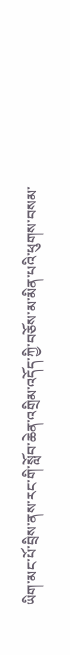ཡིག་མང་པོ་བྲིས་ནས་རང་གི་སློབ་ཆེན་འགྲིམ་འདོད་ཀྱི་བཅོས་མ་མིན་པའི་ཕུགས་བསམ་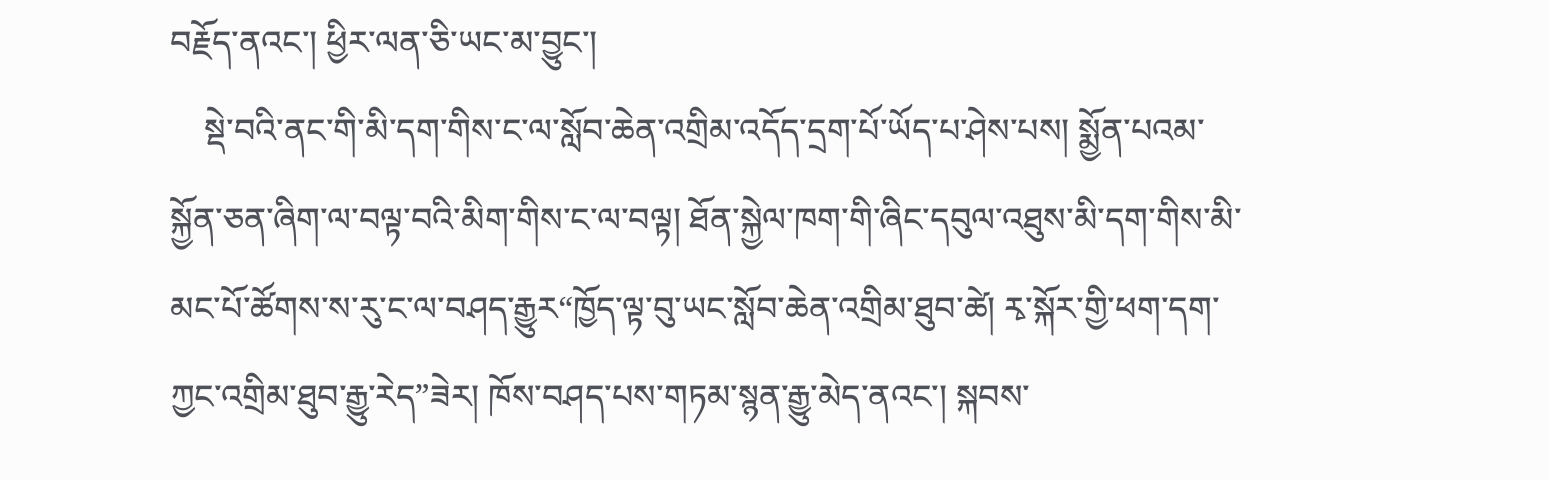བརྗོད་ནའང་། ཕྱིར་ལན་ཅི་ཡང་མ་བྱུང་།
    སྡེ་བའི་ནང་གི་མི་དག་གིས་ང་ལ་སློབ་ཆེན་འགྲིམ་འདོད་དྲག་པོ་ཡོད་པ་ཤེས་པས། སྨྱོན་པའམ་སྐྱོན་ཅན་ཞིག་ལ་བལྟ་བའི་མིག་གིས་ང་ལ་བལྟ། ཐོན་སྐྱེལ་ཁག་གི་ཞིང་དབུལ་འཐུས་མི་དག་གིས་མི་མང་པོ་ཚོགས་ས་རུ་ང་ལ་བཤད་རྒྱུར“ཁྱོད་ལྟ་བུ་ཡང་སློབ་ཆེན་འགྲིམ་ཐུབ་ཚེ། རྭ་སྐོར་གྱི་ཕག་དག་ཀྱང་འགྲིམ་ཐུབ་རྒྱུ་རེད”ཟེར། ཁོས་བཤད་པས་གཏམ་སྙན་རྒྱུ་མེད་ནའང་། སྐབས་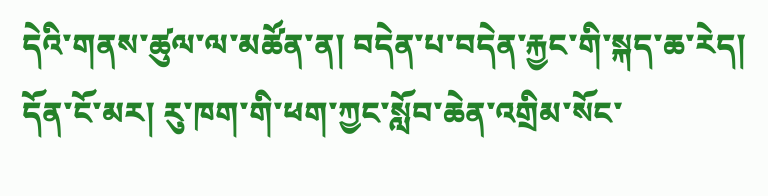དེའི་གནས་ཚུལ་ལ་མཚོན་ན། བདེན་པ་བདེན་རྐྱང་གི་སྐད་ཆ་རེད། དོན་ངོ་མར། རུ་ཁག་གི་ཕག་ཀྱང་སློབ་ཆེན་འགྲིམ་སོང་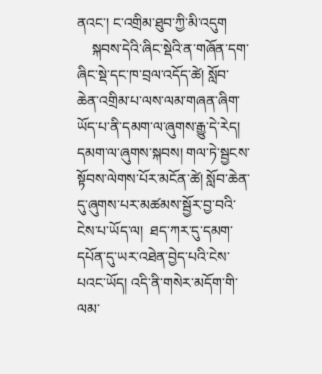ནའང་། ང་འགྲིམ་ཐུབ་ཀྱི་མི་འདུག
    སྐབས་དེའི་ཞིང་སྡེའི་ན་གཞོན་དག་ཞིང་སྡེ་དང་ཁ་བྲལ་འདོད་ཚེ། སློབ་ཆེན་འགྲིམ་པ་ལས་ལམ་གཞན་ཞིག་ཡོད་པ་ནི་དམག་ལ་ཞུགས་རྒྱུ་དེ་རེད། དམག་ལ་ཞུགས་སྐབས། གལ་ཏེ་སྦྱངས་སྟོབས་ལེགས་པོར་མངོན་ཚེ། སློབ་ཆེན་དུ་ཞུགས་པར་མཚམས་སྦྱོར་བྱ་བའི་ངེས་པ་ཡོད་ལ།  ཐད་ཀར་དུ་དམག་དཔོན་དུ་ཡར་འཐེན་བྱེད་པའི་ངེས་པའང་ཡོད། འདི་ནི་གསེར་མདོག་གི་ལམ་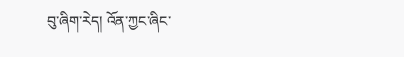བུ་ཞིག་རེད། འོན་ཀྱང་ཞིང་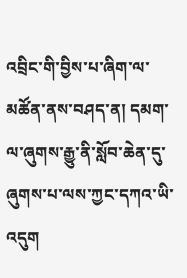འབྲིང་གི་བྱིས་པ་ཞིག་ལ་མཚོན་ནས་བཤད་ན། དམག་ལ་ཞུགས་རྒྱུ་ནི་སློབ་ཆེན་དུ་ཞུགས་པ་ལས་ཀྱང་དཀའ་ཡི་འདུག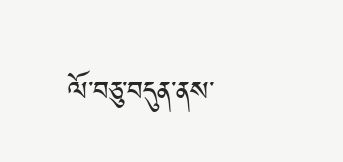ལོ་བཅུ་བདུན་ནས་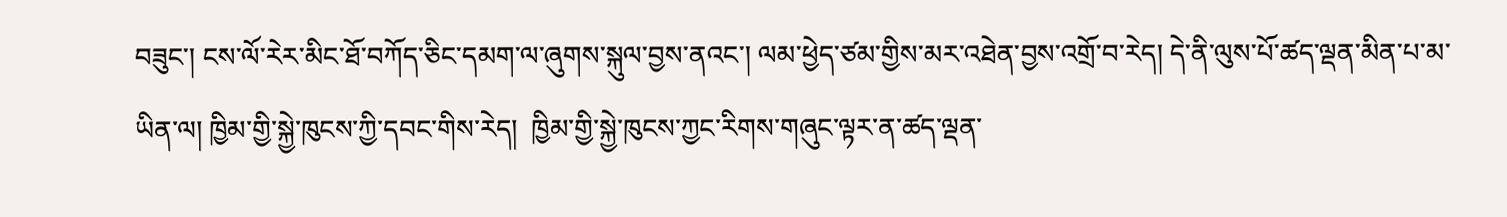བཟུང་། ངས་ལོ་རེར་མིང་ཐོ་བཀོད་ཅིང་དམག་ལ་ཞུགས་སྐུལ་བྱས་ནའང་། ལམ་ཕྱེད་ཙམ་གྱིས་མར་འཐེན་བྱས་འགྲོ་བ་རེད། དེ་ནི་ལུས་པོ་ཚད་ལྡན་མིན་པ་མ་ཡིན་ལ། ཁྱིམ་གྱི་སྐྱེ་ཁུངས་ཀྱི་དབང་གིས་རེད།  ཁྱིམ་གྱི་སྐྱེ་ཁུངས་ཀྱང་རིགས་གཞུང་ལྟར་ན་ཚད་ལྡན་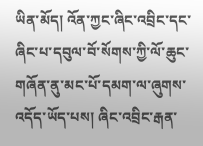ཡིན་མོད། འོན་ཀྱང་ཞིང་འབྲིང་དང་ཞིང་པ་དབུལ་བོ་སོགས་ཀྱི་ལོ་ཆུང་གཞོན་ནུ་མང་པོ་དམག་ལ་ཞུགས་འདོད་ཡོད་པས། ཞིང་འབྲིང་རྒན་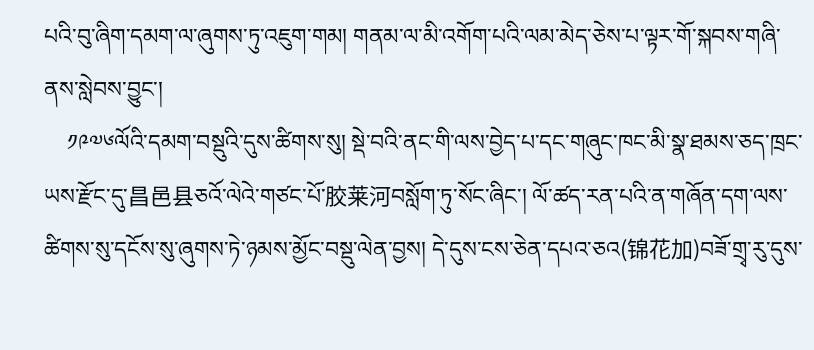པའི་བུ་ཞིག་དམག་ལ་ཞུགས་ཏུ་འཇུག་གམ། གནམ་ལ་མི་འགོག་པའི་ལམ་མེད་ཅེས་པ་ལྟར་གོ་སྐབས་གཞི་ནས་སླེབས་བྱུང་།
    ༡༩༧༦ལོའི་དམག་བསྡུའི་དུས་ཚིགས་སུ། སྡེ་བའི་ནང་གི་ལས་བྱེད་པ་དང་གཞུང་ཁང་མི་སྣ་ཐམས་ཅད་ཁྲང་ཡས་རྫོང་དུ་昌邑县ཅའོ་ལེའེ་གཙང་པོ་胶莱河བསློག་ཏུ་སོང་ཞིང་། ལོ་ཚད་རན་པའི་ན་གཞོན་དག་ལས་ཚིགས་སུ་དངོས་སུ་ཞུགས་ཏེ་ཉམས་མྱོང་བསྡུ་ལེན་བྱས། དེ་དུས་ངས་ཅེན་དཔའ་ཅའ(锦花加)བཟོ་གྲྭ་རུ་དུས་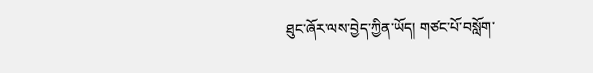ཐུང་ཞོར་ལས་བྱེད་ཀྱིན་ཡོད། གཙང་པོ་བསློག་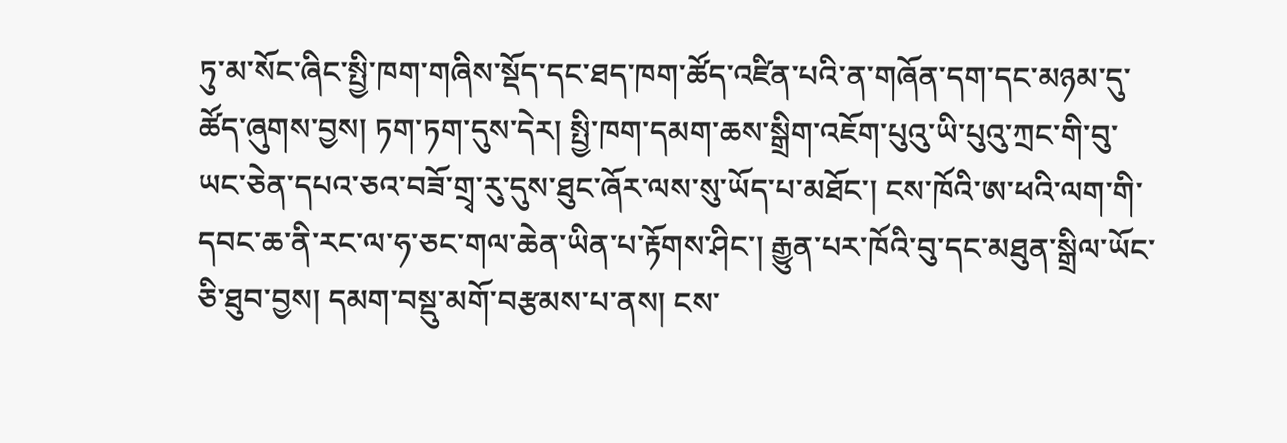ཏུ་མ་སོང་ཞིང་སྤྱི་ཁག་གཞིས་སྡོད་དང་ཐད་ཁག་ཚོད་འཛིན་པའི་ན་གཞོན་དག་དང་མཉམ་དུ་ཚོད་ཞུགས་བྱས། ཏག་ཏག་དུས་དེར། སྤྱི་ཁག་དམག་ཆས་སྒྲིག་འཇོག་པུའུ་ཡི་པུའུ་ཀྲང་གི་བུ་ཡང་ཅེན་དཔའ་ཅའ་བཟོ་གྲྭ་རུ་དུས་ཐུང་ཞོར་ལས་སུ་ཡོད་པ་མཐོང་། ངས་ཁོའི་ཨ་ཕའི་ལག་གི་དབང་ཆ་ནི་རང་ལ་ཧ་ཅང་གལ་ཆེན་ཡིན་པ་རྟོགས་ཤིང་། རྒྱུན་པར་ཁོའི་བུ་དང་མཐུན་སྒྲིལ་ཡོང་ཅི་ཐུབ་བྱས། དམག་བསྡུ་མགོ་བརྩམས་པ་ནས། ངས་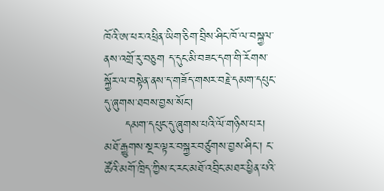ཁོའི་ཨ་ཕར་འཕྲིན་ཡིག་ཅིག་བྲིས་ཤིང་ཁོ་ལ་བསྐྱལ་ནས་འགྲོ་རུ་བཅུག ད་དུང་མི་བཟང་དག་གི་རོགས་སྐྱོར་ལ་བསྟེན་ནས་ད་གཟོད་གསར་བརྗེ་དམག་དཔུང་དུ་ཞུགས་ཐབས་བྱས་སོང་།
     དམག་དཔུང་དུ་ཞུགས་པའི་ལོ་གཉིས་པར། མཐོ་རྒྱུགས་སྔར་ལྟར་བསྐྱར་བཙུགས་བྱས་ཤིང་། ང་ཚོའི་མགོ་ཁྲིད་ཀྱིས་ང་རང་མཐོ་འབྲིང་མཐར་ཕྱིན་པའི་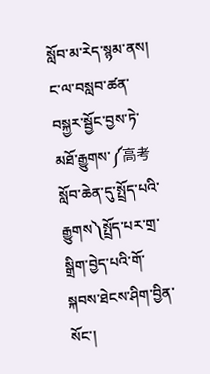སློབ་མ་རེད་སྙམ་ནས། ང་ལ་བསླབ་ཚན་བསྐྱར་སྦྱོང་བྱས་ཏེ་མཐོ་རྒྱུགས་༼高考 སློབ་ཆེན་དུ་སྤྲོད་པའི་རྒྱུགས༽སྤྲོད་པར་གྲ་སྒྲིག་བྱེད་པའི་གོ་སྐབས་ཐེངས་ཤིག་བྱིན་སོང་།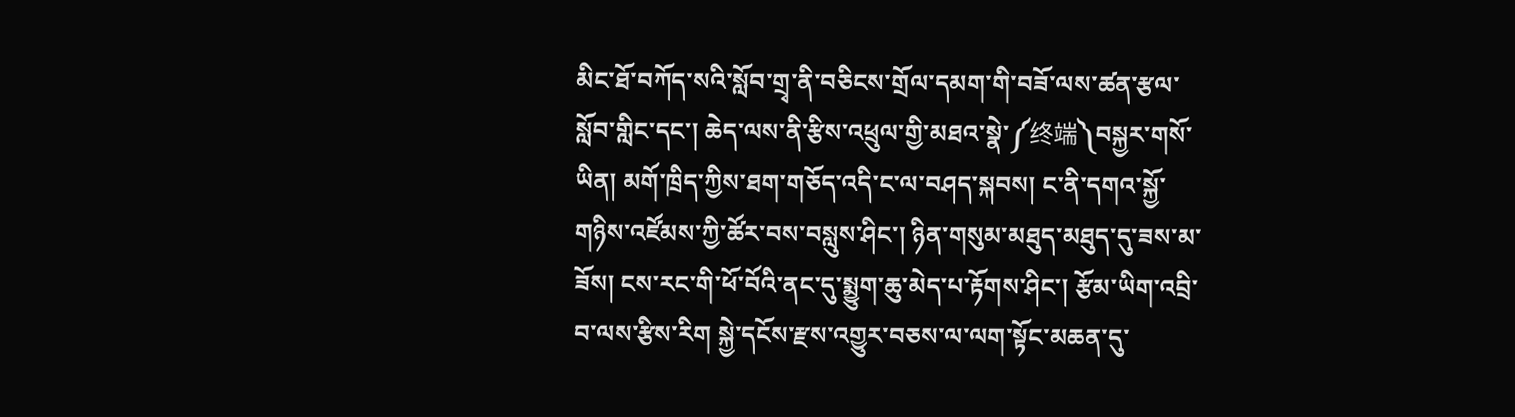མིང་ཐོ་བཀོད་སའི་སློབ་གྲྭ་ནི་བཅིངས་གྲོལ་དམག་གི་བཟོ་ལས་ཚན་རྩལ་སློབ་གླིང་དང་། ཆེད་ལས་ནི་རྩིས་འཕྲུལ་གྱི་མཐའ་སྣེ་༼终端༽བསྐྱར་གསོ་ཡིན། མགོ་ཁྲིད་ཀྱིས་ཐག་གཅོད་འདི་ང་ལ་བཤད་སྐབས། ང་ནི་དགའ་སྐྱོ་གཉིས་འཛོམས་ཀྱི་ཚོར་བས་བསླུས་ཤིང་། ཉིན་གསུམ་མཐུད་མཐུད་དུ་ཟས་མ་ཟོས། ངས་རང་གི་ཕོ་བོའི་ནང་དུ་སྨྱུག་ཆུ་མེད་པ་རྟོགས་ཤིང་། རྩོམ་ཡིག་འབྲི་བ་ལས་རྩིས་རིག སྐྱེ་དངོས་རྫས་འགྱུར་བཅས་ལ་ལག་སྟོང་མཆན་དུ་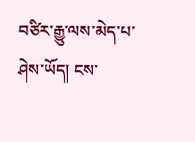བཙིར་རྒྱུ་ལས་མེད་པ་ཤེས་ཡོད། ངས་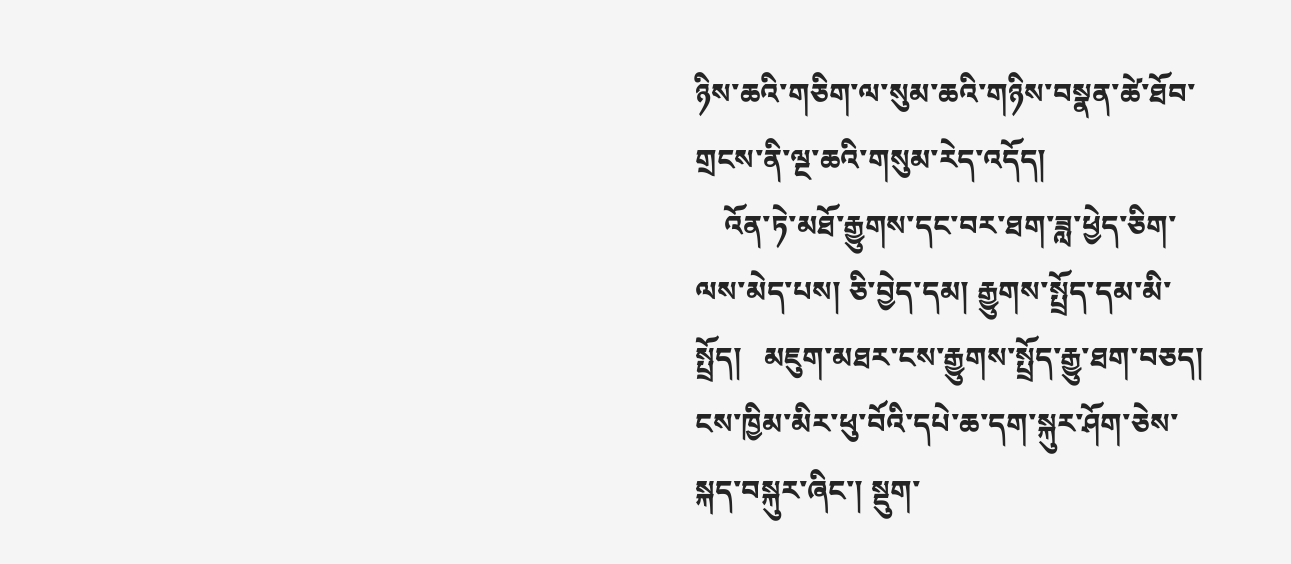ཉིས་ཆའི་གཅིག་ལ་སུམ་ཆའི་གཉིས་བསྣན་ཚེ་ཐོབ་གྲངས་ནི་ལྔ་ཆའི་གསུམ་རེད་འདོད།
    འོན་ཏེ་མཐོ་རྒྱུགས་དང་བར་ཐག་ཟླ་ཕྱེད་ཅིག་ལས་མེད་པས། ཅི་བྱེད་དམ། རྒྱུགས་སྤྲོད་དམ་མི་སྤྲོད།   མཇུག་མཐར་ངས་རྒྱུགས་སྤྲོད་རྒྱུ་ཐག་བཅད། ངས་ཁྱིམ་མིར་ཕུ་བོའི་དཔེ་ཆ་དག་སྐུར་ཤོག་ཅེས་སྐད་བསྐུར་ཞིང་། སྡུག་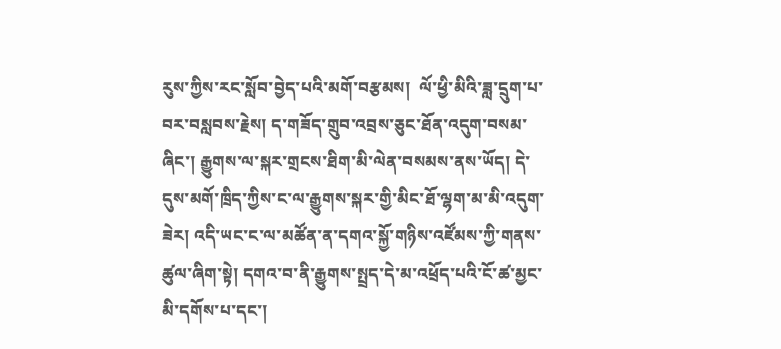རུས་ཀྱིས་རང་སློབ་བྱེད་པའི་མགོ་བརྩམས།  ལོ་ཕྱི་མིའི་ཟླ་དྲུག་པ་བར་བསླབས་རྗེས། ད་གཟོད་གྲུབ་འབྲས་ཅུང་ཐོན་འདུག་བསམ་ཞིང་། རྒྱུགས་ལ་སྐར་གྲངས་ཐིག་མི་ལེན་བསམས་ནས་ཡོད། དེ་དུས་མགོ་ཁྲིད་ཀྱིས་ང་ལ་རྒྱུགས་སྐར་གྱི་མིང་ཐོ་ལྷག་མ་མི་འདུག་ཟེར། འདི་ཡང་ང་ལ་མཚོན་ན་དགའ་སྐྱོ་གཉིས་འཛོམས་ཀྱི་གནས་ཚུལ་ཞིག་སྟེ། དགའ་བ་ནི་རྒྱུགས་སྤྲད་དེ་མ་འཕྲོད་པའི་ངོ་ཚ་མྱང་མི་དགོས་པ་དང་།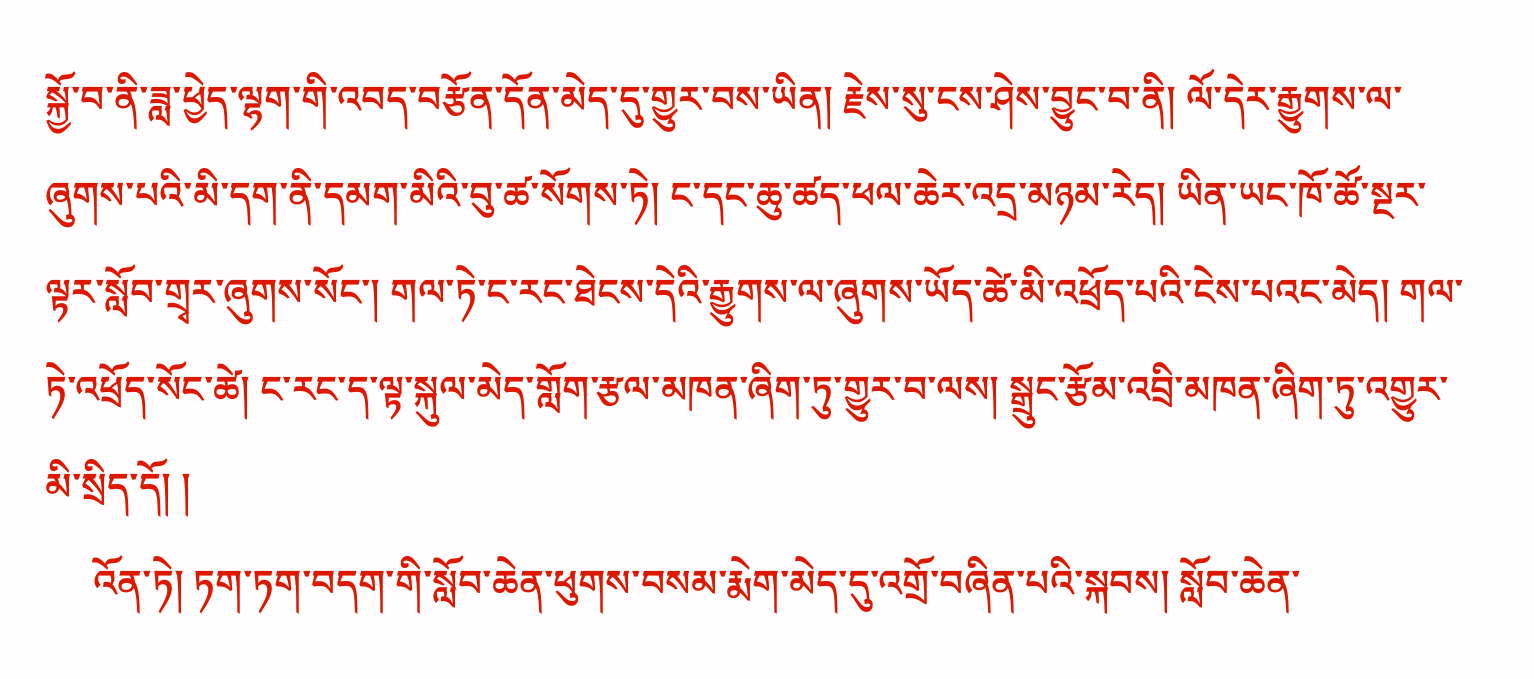སྐྱོ་བ་ནི་ཟླ་ཕྱེད་ལྷག་གི་འབད་བརྩོན་དོན་མེད་དུ་གྱུར་བས་ཡིན། རྗེས་སུ་ངས་ཤེས་བྱུང་བ་ནི། ལོ་དེར་རྒྱུགས་ལ་ཞུགས་པའི་མི་དག་ནི་དམག་མིའི་བུ་ཚ་སོགས་ཏེ། ང་དང་ཆུ་ཚད་ཕལ་ཆེར་འདྲ་མཉམ་རེད། ཡིན་ཡང་ཁོ་ཚོ་སྔར་ལྟར་སློབ་གྲྭར་ཞུགས་སོང་། གལ་ཏེ་ང་རང་ཐེངས་དེའི་རྒྱུགས་ལ་ཞུགས་ཡོད་ཚེ་མི་འཕྲོད་པའི་ངེས་པའང་མེད། གལ་ཏེ་འཕྲོད་སོང་ཚེ། ང་རང་ད་ལྟ་སྐུལ་མེད་གློག་རྩལ་མཁན་ཞིག་ཏུ་གྱུར་བ་ལས། སྒྲུང་རྩོམ་འབྲི་མཁན་ཞིག་ཏུ་འགྱུར་མི་སྲིད་དོ། །
     འོན་ཏེ། ཏག་ཏག་བདག་གི་སློབ་ཆེན་ཕུགས་བསམ་རྨེག་མེད་དུ་འགྲོ་བཞིན་པའི་སྐབས། སློབ་ཆེན་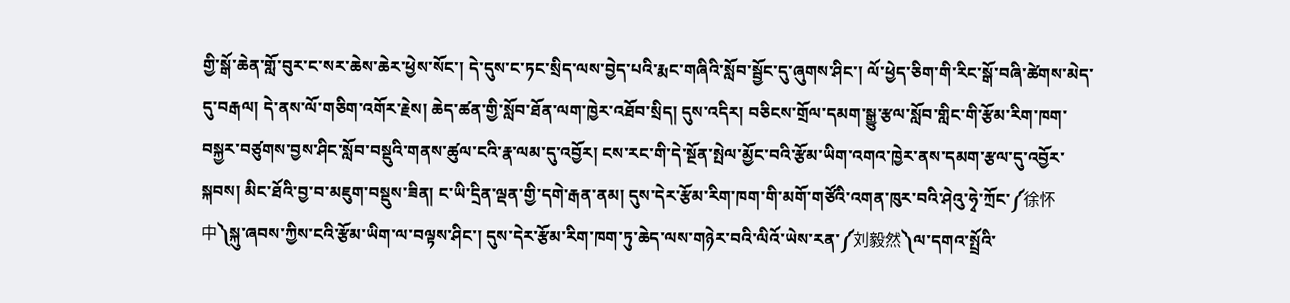གྱི་སྒོ་ཆེན་གློ་བུར་ང་སར་ཆེས་ཆེར་ཕྱེས་སོང་། དེ་དུས་ང་ཏང་སྲིད་ལས་བྱེད་པའི་རྨང་གཞིའི་སློབ་སྦྱོང་དུ་ཞུགས་ཤིང་། ལོ་ཕྱེད་ཅིག་གི་རིང་སྒོ་བཞི་ཚེགས་མེད་དུ་བརྒལ། དེ་ནས་ལོ་གཅིག་འགོར་རྗེས། ཆེད་ཚན་གྱི་སློབ་ཐོན་ལག་ཁྱེར་འཐོབ་སྲིད། དུས་འདིར། བཅིངས་གྲོལ་དམག་སྒྱུ་རྩལ་སློབ་གླིང་གི་རྩོམ་རིག་ཁག་བསྐྱར་བཙུགས་བྱས་ཤིང་སློབ་བསྡུའི་གནས་ཚུལ་ངའི་རྣ་ལམ་དུ་འབྱོར། ངས་རང་གི་དེ་སྔོན་སྤེལ་མྱོང་བའི་རྩོམ་ཡིག་འགའ་ཁྱེར་ནས་དམག་རྩལ་དུ་འབྱོར་སྐབས། མིང་ཐོའི་བྱ་བ་མཇུག་བསྡུས་ཟིན། ང་ཡི་དྲིན་ལྡན་གྱི་དགེ་རྒན་ནམ། དུས་དེར་རྩོམ་རིག་ཁག་གི་མགོ་གཙོའི་འགན་ཁུར་བའི་ཤེའུ་ཧྭེ་ཀྲོང་༼徐怀中༽སྐུ་ཞབས་ཀྱིས་ངའི་རྩོམ་ཡིག་ལ་བལྟས་ཤིང་། དུས་དེར་རྩོམ་རིག་ཁག་ཏུ་ཆེད་ལས་གཉེར་བའི་ལིའོ་ཡེས་རན་༼刘毅然༽ལ་དགའ་སྤྲོའི་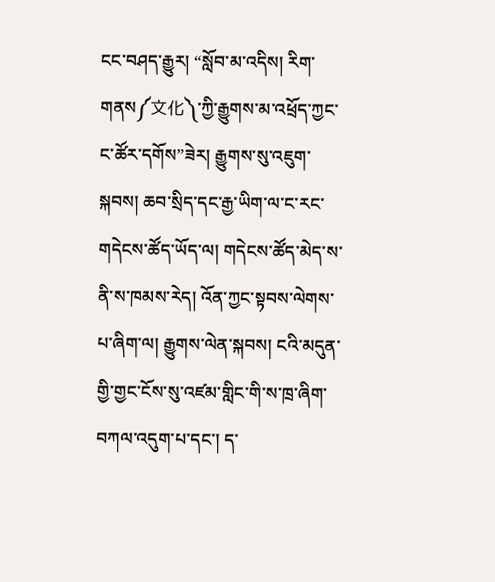ངང་བཤད་རྒྱུར། “སློབ་མ་འདིས། རིག་གནས༼文化༽་ཀྱི་རྒྱུགས་མ་འཕྲོད་ཀྱང་ང་ཚོར་དགོས”ཟེར། རྒྱུགས་སུ་འཇུག་སྐབས། ཆབ་སྲིད་དང་རྒྱ་ཡིག་ལ་ང་རང་གདེངས་ཚོད་ཡོད་ལ། གདེངས་ཚོད་མེད་ས་ནི་ས་ཁམས་རེད། འོན་ཀྱང་སྟབས་ལེགས་པ་ཞིག་ལ། རྒྱུགས་ལེན་སྐབས། ངའི་མདུན་གྱི་གྱང་ངོས་སུ་འཛམ་གླིང་གི་ས་ཁྲ་ཞིག་བཀལ་འདུག་པ་དང་། ད་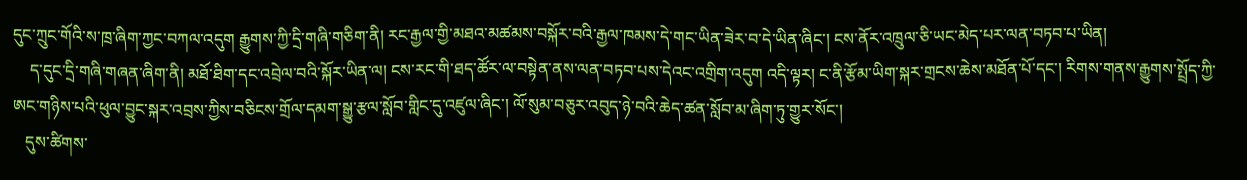དུང་ཀྲུང་གོའི་ས་ཁྲ་ཞིག་ཀྱང་བཀལ་འདུག རྒྱུགས་ཀྱི་དྲི་གཞི་གཅིག་ནི། རང་རྒྱལ་གྱི་མཐའ་མཚམས་བསྐོར་བའི་རྒྱལ་ཁམས་དེ་གང་ཡིན་ཟེར་བ་དེ་ཡིན་ཞིང་། ངས་ནོར་འཁྲུལ་ཅི་ཡང་མེད་པར་ལན་བཏབ་པ་ཡིན།
    ད་དུང་དྲི་གཞི་གཞན་ཞིག་ནི། མཐོ་ཐིག་དང་འབྲེལ་བའི་སྐོར་ཡིན་ལ། ངས་རང་གི་ཐད་ཚོར་ལ་བསྟེན་ནས་ལན་བཏབ་པས་དེའང་འགྲིག་འདུག འདི་ལྟར། ང་ནི་རྩོམ་ཡིག་སྐར་གྲངས་ཆེས་མཐོན་པོ་དང་། རིགས་གནས་རྒྱུགས་སྤྲོད་ཀྱི་ཨང་གཉིས་པའི་ཕུལ་བྱུང་སྐར་འབྲས་ཀྱིས་བཅིངས་གྲོལ་དམག་སྒྱུ་རྩལ་སློབ་གླིང་དུ་འཛུལ་ཞིང་། ལོ་སུམ་བཅུར་འབུད་ཉེ་བའི་ཆེད་ཚན་སློབ་མ་ཞིག་ཏུ་གྱུར་སོང་།
   དུས་ཚིགས་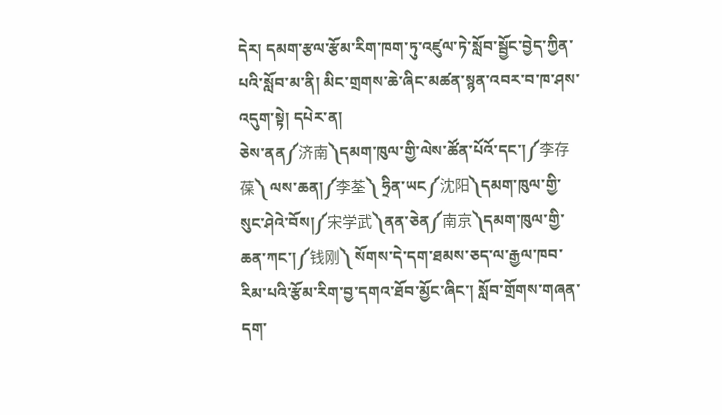དེར། དམག་རྩལ་རྩོམ་རིག་ཁག་ཏུ་འཛུལ་ཏེ་སློབ་སྦྱོང་བྱེད་ཀྱིན་པའི་སློབ་མ་ནི། མིང་གྲགས་ཆེ་ཞིང་མཚན་སྙན་འབར་བ་ཁ་ཤས་འདུག་སྟེ། དཔེར་ན།
ཅེས་ནན༼济南༽དམག་ཁུལ་གྱི་ལེས་ཚོན་པོའོ་དང་།༼李存葆༽ ལས་ཆན།༼李荃༽ ཧྲིན་ཡང༼沈阳༽དམག་ཁུལ་གྱི་སུང་ཤེའེ་བོས།༼宋学武༽ནན་ཅེན༼南京༽དམག་ཁུལ་གྱི་ཆན་ཀང་།༼钱刚༽ སོགས་དེ་དག་ཐམས་ཅད་ལ་རྒྱལ་ཁབ་རིམ་པའི་རྩོམ་རིག་བྱ་དགའ་ཐོབ་མྱོང་ཞིང་། སློབ་གྲོགས་གཞན་དག་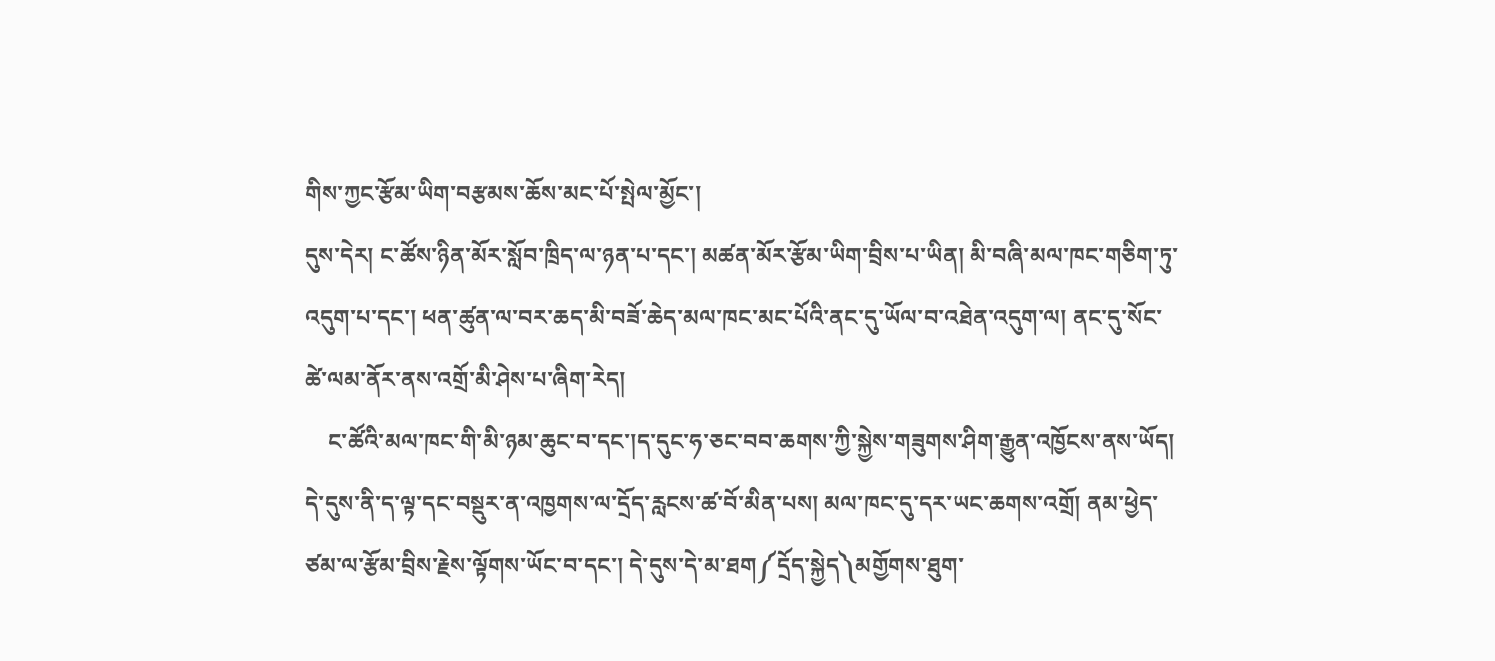གིས་ཀྱང་རྩོམ་ཡིག་བརྩམས་ཆོས་མང་པོ་སྤེལ་མྱོང་།
དུས་དེར། ང་ཚོས་ཉིན་མོར་སློབ་ཁྲིད་ལ་ཉན་པ་དང་། མཚན་མོར་རྩོམ་ཡིག་བྲིས་པ་ཡིན། མི་བཞི་མལ་ཁང་གཅིག་ཏུ་འདུག་པ་དང་། ཕན་ཚུན་ལ་བར་ཆད་མི་བཟོ་ཆེད་མལ་ཁང་མང་པོའི་ནང་དུ་ཡོལ་བ་འཐེན་འདུག་ལ། ནང་དུ་སོང་ཚེ་ལམ་ནོར་ནས་འགྲོ་མི་ཤེས་པ་ཞིག་རེད།
    ང་ཚོའི་མལ་ཁང་གི་མི་ཉམ་ཆུང་བ་དང་།ད་དུང་ཧ་ཅང་བབ་ཆགས་ཀྱི་སྐྱེས་གཟུགས་ཤིག་རྒྱུན་འཁྱོངས་ནས་ཡོད། དེ་དུས་ནི་ད་ལྟ་དང་བསྡུར་ན་འཁྱགས་ལ་དྲོད་རླངས་ཚ་བོ་མིན་པས། མལ་ཁང་དུ་དར་ཡང་ཆགས་འགྲོ། ནམ་ཕྱེད་ཙམ་ལ་རྩོམ་བྲིས་རྗེས་ལྟོགས་ཡོང་བ་དང་། དེ་དུས་དེ་མ་ཐག༼དྲོད་སྐྱེད༽མགྱོགས་ཐུག་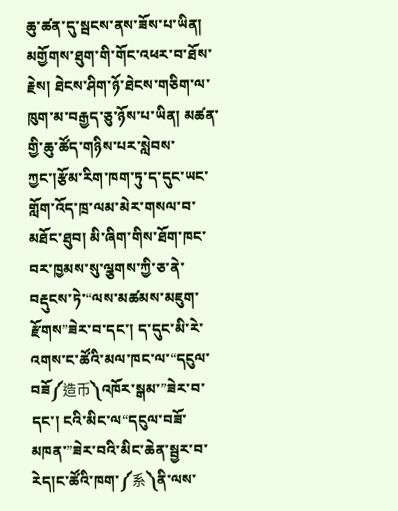ཆུ་ཚན་དུ་སྦངས་ནས་ཟོས་པ་ཡིན། མགྱོགས་ཐུག་གི་གོང་འཕར་བ་ཐོས་རྗེས། ཐེངས་ཤིག་ཉོ་ཐེངས་གཅིག་ལ་ཁུག་མ་བརྒྱད་ཅུ་ཉོས་པ་ཡིན། མཚན་གྱི་ཆུ་ཚོད་གཉིས་པར་སླེབས་ཀྱང་།རྩོམ་རིག་ཁག་ཏུ་ད་དུང་ཡང་གློག་འོད་ཁྲ་ལམ་མེར་གསལ་བ་མཐོང་ཐུབ། མི་ཞིག་གིས་ཐོག་ཁང་བར་ཁྱམས་སུ་ལྕགས་ཀྱི་ཅ་ནེ་བརྡུངས་ཏེ་“ལས་མཚམས་མཇུག་རྫོགས”ཟེར་བ་དང་། ད་དུང་མི་རེ་འགས་ང་ཚོའི་མལ་ཁང་ལ་“དངུལ་བཟོ༼造币༽འཁོར་སྒམ་”ཟེར་བ་དང་། ངའི་མིང་ལ“དངུལ་བཟོ་མཁན་”ཟེར་བའི་མིང་ཆེན་སྦྱར་བ་རེད།ང་ཚོའི་ཁག་༼系༽ནི་ལས་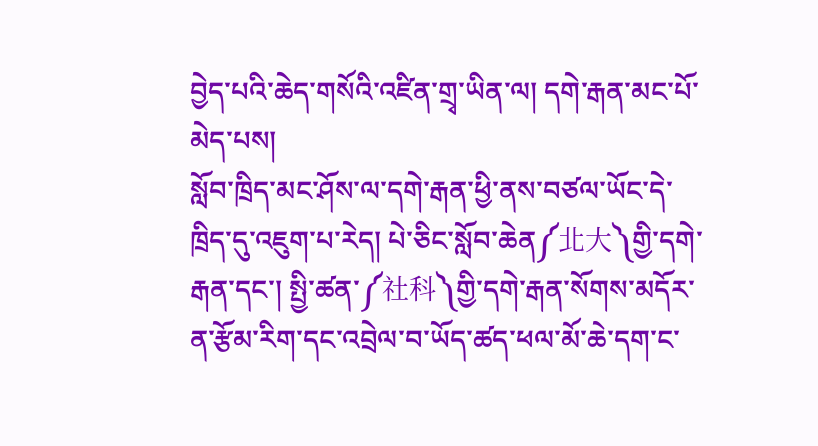བྱེད་པའི་ཆེད་གསོའི་འཛིན་གྲྭ་ཡིན་ལ། དགེ་རྒན་མང་པོ་མེད་པས།
སློབ་ཁྲིད་མང་ཤོས་ལ་དགེ་རྒན་ཕྱི་ནས་བཙལ་ཡོང་དེ་ཁྲིད་དུ་འཇུག་པ་རེད། པེ་ཅིང་སློབ་ཆེན༼北大༽གྱི་དགེ་རྒན་དང་། སྤྱི་ཚན་༼社科༽གྱི་དགེ་རྒན་སོགས་མདོར་ན་རྩོམ་རིག་དང་འབྲེལ་བ་ཡོད་ཚད་ཕལ་མོ་ཆེ་དག་ང་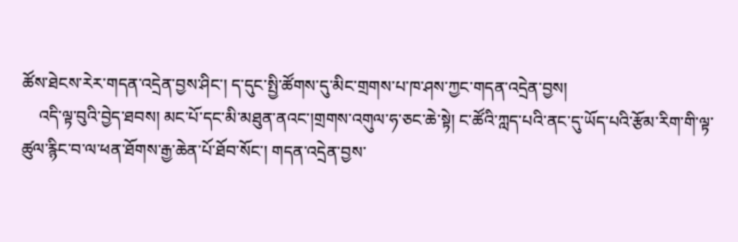ཚོས་ཐེངས་རེར་གདན་འདྲེན་བྱས་ཤིང་། ད་དུང་སྤྱི་ཚོགས་དུ་མིང་གྲགས་པ་ཁ་ཤས་ཀྱང་གདན་འདྲེན་བྱས།
    འདི་ལྟ་བུའི་བྱེད་ཐབས། མང་པོ་དང་མི་མཐུན་ནའང་།གྲགས་འགུལ་ཧ་ཅང་ཆེ་སྟེ། ང་ཚོའི་ཀླད་པའི་ནང་དུ་ཡོད་པའི་རྩོམ་རིག་གི་ལྟ་ཚུལ་རྙིང་བ་ལ་ཕན་ཐོགས་རྒྱ་ཆེན་པོ་ཐོབ་སོང་། གདན་འདྲེན་བྱས་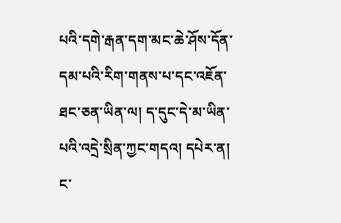པའི་དགེ་རྒན་དག་མང་ཆེ་ཤོས་དོན་དམ་པའི་རིག་གནས་པ་དང་འཇོན་ཐང་ཅན་ཡིན་ལ། ད་དུང་དེ་མ་ཡིན་པའི་འདྲེ་སྲིན་ཀྱང་གདའ། དཔེར་ན། ང་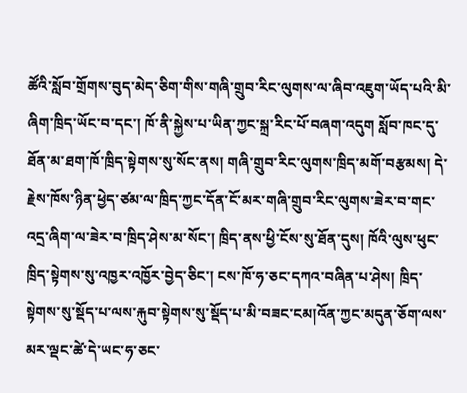ཚོའི་སློབ་གྲོགས་བུད་མེད་ཅིག་གིས་གཞི་གྲུབ་རིང་ལུགས་ལ་ཞིབ་འཇུག་ཡོད་པའི་མི་ཞིག་ཁྲིད་ཡོང་བ་དང་། ཁོ་ནི་སྐྱེས་པ་ཡིན་ཀྱང་སྐྲ་རིང་པོ་བཞག་འདུག སློབ་ཁང་དུ་ཐོན་མ་ཐག་ཁོ་ཁྲིད་སྟེགས་སུ་སོང་ནས། གཞི་གྲུབ་རིང་ལུགས་ཁྲིད་མགོ་བརྩམས། དེ་རྗེས་ཁོས་ཉིན་ཕྱེད་ཙམ་ལ་ཁྲིད་ཀྱང་དོན་ངོ་མར་གཞི་གྲུབ་རིང་ལུགས་ཟེར་བ་གང་འདྲ་ཞིག་ལ་ཟེར་བ་ཁྲིད་ཤེས་མ་སོང་། ཁྲིད་ནས་ཕྱི་ངོས་སུ་ཐོན་དུས། ཁོའི་ལུས་ཕུང་ཁྲིད་སྟེགས་སུ་འཁྱར་འཁྱོར་བྱེད་ཅིང་། ངས་ཁོ་ཧ་ཅང་དཀའ་བཞིན་པ་ཤེས། ཁྲིད་སྟེགས་སུ་སྡོད་པ་ལས་རྐུབ་སྟེགས་སུ་སྡོད་པ་མི་བཟང་ངམ།འོན་ཀྱང་མདུན་ཅོག་ལས་མར་ལྡང་ཚེ་དེ་ཡང་ཧ་ཅང་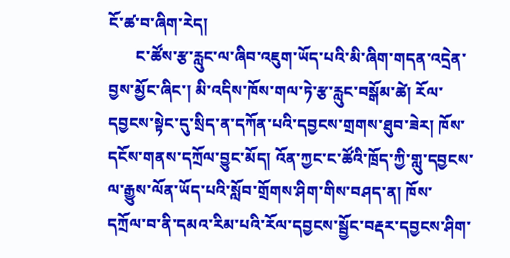ངོ་ཚ་བ་ཞིག་རེད།
       ང་ཚོས་རྩ་རླུང་ལ་ཞིབ་འཇུག་ཡོད་པའི་མི་ཞིག་གདན་འདྲེན་བྱས་མྱོང་ཞིང་། མི་འདིས་ཁོས་གལ་ཏེ་རྩ་རླུང་བསྒོམ་ཚེ། རོལ་དབྱངས་སྟེང་དུ་སྲིད་ན་དཀོན་པའི་དབྱངས་གྲགས་ཐུབ་ཟེར། ཁོས་དངོས་གནས་དཀྲོལ་བྱུང་མོད། འོན་ཀྱང་ང་ཚོའི་ཁྲོད་ཀྱི་གླུ་དབྱངས་ལ་རྒྱུས་ལོན་ཡོད་པའི་སློབ་གྲོགས་ཤིག་གིས་བཤད་ན། ཁོས་དཀྲོལ་བ་ནི་དམའ་རིམ་པའི་རོལ་དབྱངས་སྦྱོང་བརྡར་དབྱངས་ཤིག་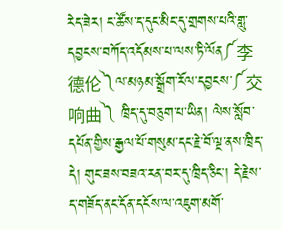རེད་ཟེར། ང་ཚོས་ད་དུང་མིང་དུ་གྲགས་པའི་གླུ་དབྱངས་བཀོད་འདོམས་པ་ལས་ཏི་ལོན༼李德伦༽ལ་མཉམ་སྒྲོག་རོལ་དབྱངས་༼交响曲༽ ཁྲིད་དུ་བཅུག་པ་ཡིན། ལེས་སློབ་དཔོན་གྱིས་རྒྱལ་པོ་གསུམ་དང་རྗེ་བོ་ལྔ་ནས་ཁྲིད་དེ། གུང་ཟས་བཟའ་རན་བར་དུ་ཁྲིད་ཅིང་། དེ་རྗེས་ད་གཟོད་ནང་དོན་དངོས་ལ་འཇུག་མགོ་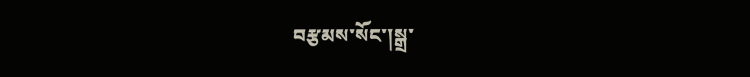བརྩམས་སོང་།སྒྲ་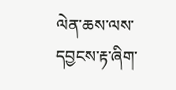ལེན་ཆས་ལས་དབྱངས་རྟ་ཞིག་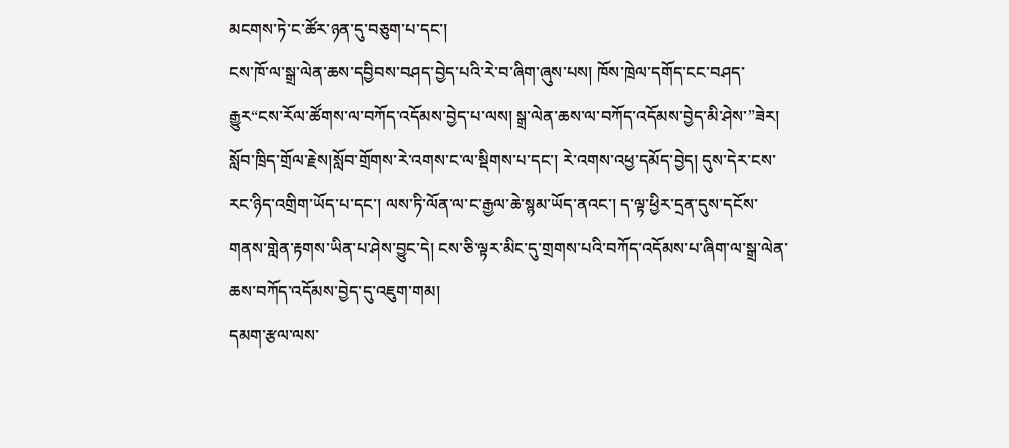མངགས་ཏེ་ང་ཚོར་ཉན་དུ་བཅུག་པ་དང་།
ངས་ཁོ་ལ་སྒྲ་ལེན་ཆས་དབྱིབས་བཤད་བྱེད་པའི་རེ་བ་ཞིག་ཞུས་པས། ཁོས་ཁྲེལ་དགོད་ངང་བཤད་རྒྱུར“ངས་རོལ་ཚོགས་ལ་བཀོད་འདོམས་བྱེད་པ་ལས། སྒྲ་ལེན་ཆས་ལ་བཀོད་འདོམས་བྱེད་མི་ཤེས་”ཟེར། སློབ་ཁྲིད་གྲོལ་རྗེས།སློབ་གྲོགས་རེ་འགས་ང་ལ་སྡིགས་པ་དང་། རེ་འགས་འཕྱ་དམོད་བྱེད། དུས་དེར་ངས་རང་ཉིད་འགྲིག་ཡོད་པ་དང་། ལས་ཏི་ལོན་ལ་ང་རྒྱལ་ཆེ་སྙམ་ཡོད་ནའང་། ད་ལྟ་ཕྱིར་དྲན་དུས་དངོས་གནས་གླེན་རྟགས་ཡིན་པ་ཤེས་བྱུང་དེ། ངས་ཅི་ལྟར་མིང་དུ་གྲགས་པའི་བཀོད་འདོམས་པ་ཞིག་ལ་སྒྲ་ལེན་ཆས་བཀོད་འདོམས་བྱེད་དུ་འཇུག་གམ།
དམག་རྩལ་ལས་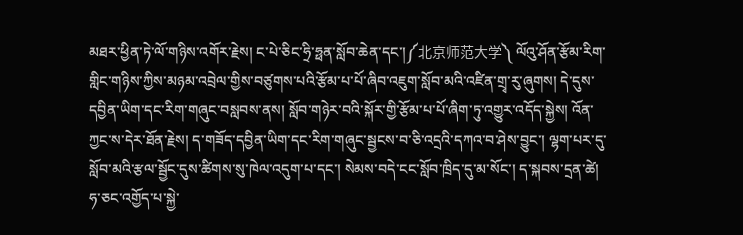མཐར་ཕྱིན་ཏེ་ལོ་གཉིས་འགོར་རྗེས། ང་པེ་ཅིང་ཧྲི་ཧྥན་སློབ་ཆེན་དང་།༼北京师范大学༽ ལོའུ་ཤོན་རྩོམ་རིག་གླིང་གཉིས་ཀྱིས་མཉམ་འབྲེལ་གྱིས་བཙུགས་པའི་རྩོམ་པ་པོ་ཞིབ་འཇུག་སློབ་མའི་འཛིན་གྲྭ་རུ་ཞུགས། དེ་དུས་དབྱིན་ཡིག་དང་རིག་གཞུང་བསླབས་ནས། སློབ་གཉེར་བའི་སྐོར་གྱི་རྩོམ་པ་པོ་ཞིག་ཏུ་འགྱུར་འདོད་སྐྱེས། འོན་ཀྱང་ས་དེར་ཐོན་རྗེས། ད་གཟོད་དབྱིན་ཡིག་དང་རིག་གཞུང་སྦྱངས་བ་ཅི་འདྲའི་དཀའ་བ་ཤེས་བྱུང་། ལྷག་པར་དུ་སློབ་མའི་རྩལ་སྦྱོང་དུས་ཚིགས་སུ་ཁེལ་འདུག་པ་དང་། སེམས་བདེ་ངང་སློབ་ཁྲིད་དུ་མ་སོང་། ད་སྐབས་དྲན་ཚེ། ཧ་ཅང་འགྱོད་པ་སྐྱེ་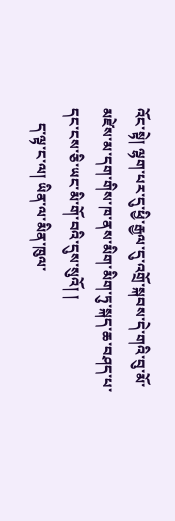འོང་སྟེ། ལྷག་པར་དུ་ཕྱི་རྒྱལ་དུ་འགྲོ་སྐབས་དེ་གའི་བུ་མོ་མཛེས་མ་དག་གིས་ཁ་ནས་མིག་མིག་ཏུ་སྐད་ཆ་བཤད་པ་དང་ངས་ཅི་ཡང་མི་གོ་བའི་དུས་སུའོ། །
    ད་ལྟ་ང་ལ། ཡིན་ལ་མིན་ཁུལ་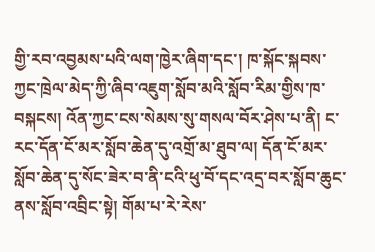གྱི་རབ་འབྱམས་པའི་ལག་ཁྱེར་ཞིག་དང་། ཁ་སྐོང་སྐབས་ཀྱང་ཁྲེལ་མེད་ཀྱི་ཞིབ་འཇུག་སློབ་མའི་སློབ་རིམ་གྱིས་ཁ་བསྐངས། འོན་ཀྱང་ངས་སེམས་སུ་གསལ་བོར་ཤེས་པ་ནི། ང་རང་དོན་ངོ་མར་སློབ་ཆེན་དུ་འགྲོ་མ་ཐུབ་ལ། དོན་ངོ་མར་སློབ་ཆེན་དུ་སོང་ཟེར་བ་ནི་ངའི་ཕུ་བོ་དང་འདྲ་བར་སློབ་ཆུང་ནས་སློབ་འབྲིང་སྟེ། གོམ་པ་རེ་རེས་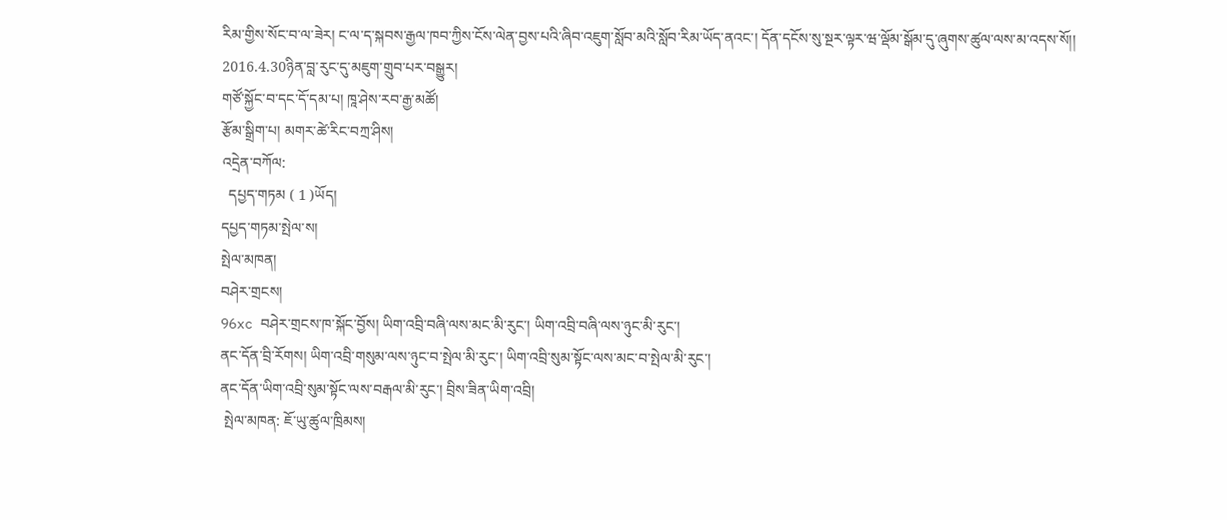རིམ་གྱིས་སོང་བ་ལ་ཟེར། ང་ལ་ད་སྐབས་རྒྱལ་ཁབ་ཀྱིས་ངོས་ལེན་བྱས་པའི་ཞིབ་འཇུག་སློབ་མའི་སློབ་རིམ་ཡོད་ནའང་། དོན་དངོས་སུ་སྔར་ལྟར་ཝ་ལྡོམ་སྒོམ་དུ་ཞུགས་ཚུལ་ལས་མ་འདས་སོ།།
2016.4.30ཉིན་བླ་རུང་དུ་མཇུག་གྲུབ་པར་བསྒྱུར།
གཙོ་སྐྱོང་བ་དང་དོ་དམ་པ། ཁཱ་ཤེས་རབ་རྒྱ་མཚོ།
རྩོམ་སྒྲིག་པ། མགར་ཚེ་རིང་བཀྲ་ཤིས།
འདྲེན་བཀོལ:
  དཔྱད་གཏམ ( 1 )ཡོད།
དཔྱད་གཏམ་སྤེལ་ས།
སྤེལ་མཁན།
བཤེར་གྲངས།
96xc བཤེར་གྲངས་ཁ་སྐོང་བྱོས། ཡིག་འབྲི་བཞི་ལས་མང་མི་རུང་། ཡིག་འབྲི་བཞི་ལས་ཉུང་མི་རུང་།
ནང་དོན་བྲི་རོགས། ཡིག་འབྲི་གསུམ་ལས་ཉུང་བ་སྤེལ་མི་རུང་། ཡིག་འབྲི་སུམ་སྟོང་ལས་མང་བ་སྤེལ་མི་རུང་།
ནང་དོན་ཡིག་འབྲི་སུམ་སྟོང་ལས་བརྒལ་མི་རུང་། བྲིས་ཟིན་ཡིག་འབྲི།
 སྤེལ་མཁན: ཇོ་ཡུ་ཚུལ་ཁྲིམས།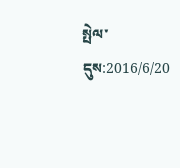སྤེལ་དུས:2016/6/20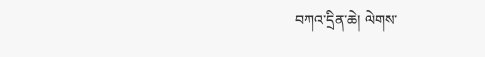བཀའ་དྲིན་ཆེ། ལེགས་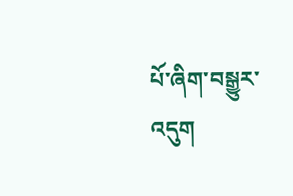པོ་ཞིག་བསྒྱུར་འདུག